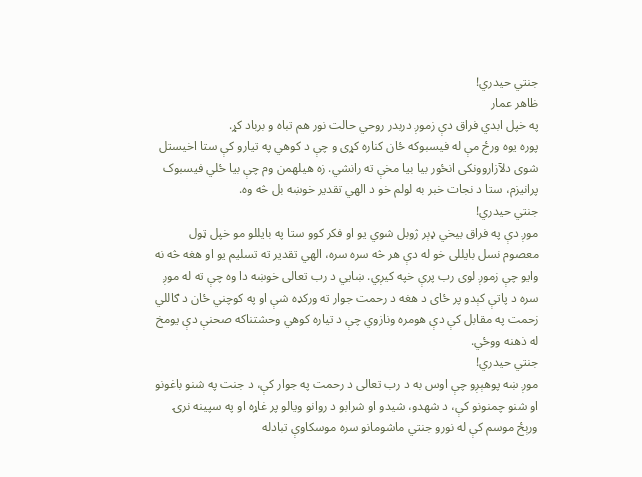جنتي حيدري!
ظاهر عمار
په خپل ابدي فراق دې زموږ دربدر روحي حالت نور هم تباه و برباد کړ.
پوره يوه ورځ مې له فيسبوکه ځان کناره کړی و چې د کوهي په تيارو کې ستا اخيستل شوی دلآزاروونکی انځور بيا بيا مخې ته رانشي. زه هيلهمن وم چې بيا ځلي فيسبوک پرانيزم، ستا د نجات خبر به لولم خو د الهي تقدير خوښه بل څه وه.
جنتي حيدري!
موږ دې په فراق بيخي ډېر ژوبل شوي يو او فکر کوو ستا په بايللو مو خپل ټول معصوم نسل بايللی خو له دې هر څه سره سره، الهي تقدير ته تسليم يو او هغه څه نه وايو چې زموږ لوی رب پرې خپه کيږي. ښايي د رب تعالی خوښه دا وه چې ته له موږ سره د پاتې کېدو پر ځای د هغه د رحمت جوار ته ورکډه شې او په کوچني ځان د ګاللي زحمت په مقابل کې دې هومره ونازوي چې د تياره کوهي وحشتناکه صحنې دې يومخ له ذهنه ووځي.
جنتي حيدري!
موږ ښه پوهېږو چې اوس به د رب تعالی د رحمت په جوار کې، د جنت په شنو باغونو او شنو چمنونو کې، د شهدو، شيدو او شرابو د روانو ویالو پر غاړه او په سپينه نرۍ ورېځ موسم کې له نورو جنتي ماشومانو سره موسکاوې تبادله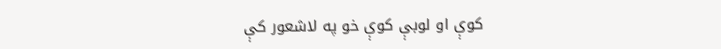کوې او لوبې کوې خو په لاشعور کې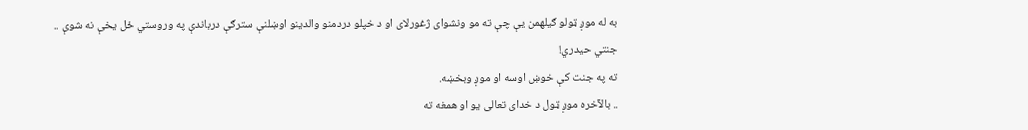به له موږ ټولو ګيلهمن يې چې ته مو ونشوای ژغورلای او د خپلو دردمنو والدينو اوښلنې سترګې درباندې په وروستي ځل يخې نه شوې ..
جنتي حيدري!
ته په جنت کې خوښ اوسه او موږ وبخښه.
.. بالآخره موږ ټول د خدای تعالی يو او همغه ته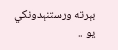بېرته ورستنېدونکي يو ..